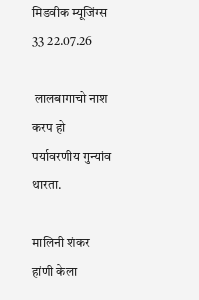मिडवीक म्यूजिंग्स 33 22.07.26

 लालबागाचो नाश करप हो पर्यावरणीय गुन्यांव थारता.

मालिनी शंकर हांणी केला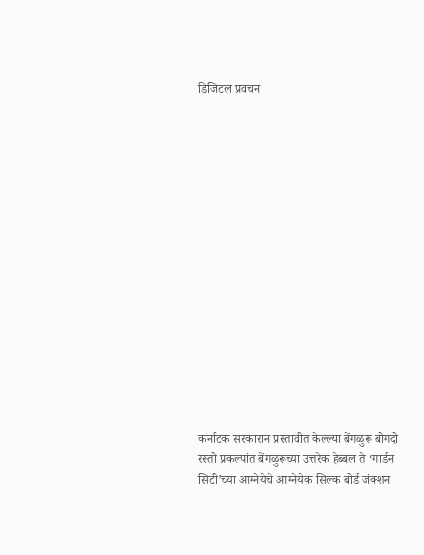डिजिटल प्रवचन
















कर्नाटक सरकारान प्रस्तावीत केल्ल्या बेंगळुरू बोगदो रस्तो प्रकल्पांत बेंगळुरूच्या उत्तरेक हेब्बल ते ‘गार्डन सिटी’च्या आग्नेयेचे आग्नेयेक सिल्क बोर्ड जंक्शन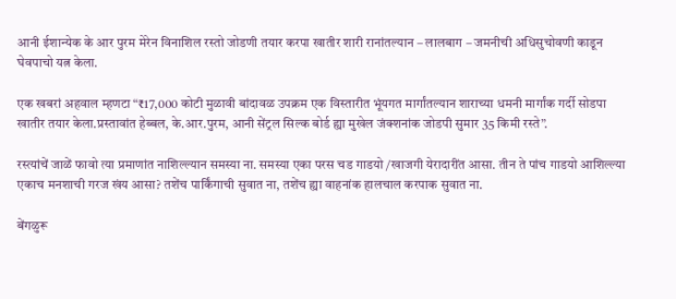आनी ईशान्येक के आर पुरम मेरेन विनाशिल रस्तो जोडणी तयार करपा खातीर शारी रानांतल्यान – लालबाग – जमनीची अधिसुचोवणी काडून घेवपाचो यत्न केला.

एक खबरां अहवाल म्हणटा “₹17,000 कोटी मुळावी बांदावळ उपक्रम एक विस्तारीत भूंयगत मार्गांतल्यान शाराच्या धमनी मार्गांक गर्दी सोडपा खातीर तयार केला.प्रस्तावांत हेब्बल, के.आर.पुरम, आनी सेंट्रल सिल्क बोर्ड ह्या मुखेल जंक्शनांक जोडपी सुमार 35 किमी रस्ते”.

रस्त्यांचें जाळें फावो त्या प्रमाणांत नाशिल्ल्यान समस्या ना. समस्या एका परस चड गाडयो /खाजगी येरादारींत आसा. तीन ते पांच गाडयो आशिल्ल्या एकाच मनशाची गरज खंय आसा? तशेंच पार्किंगाची सुवात ना, तशेंच ह्या वाहनांक हालचाल करपाक सुवात ना.

बेंगळुरू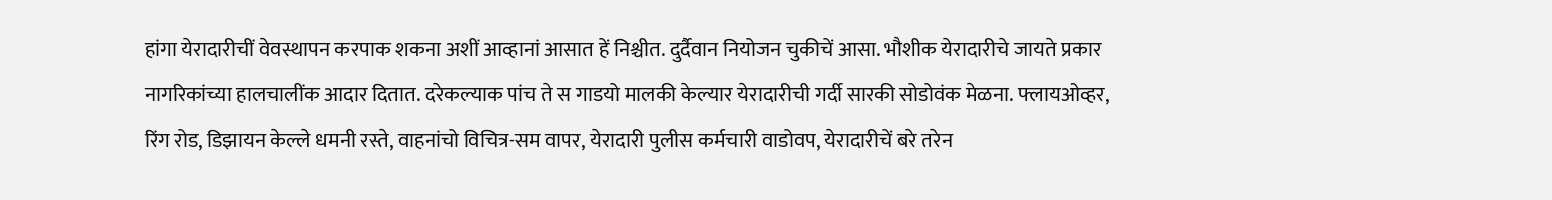हांगा येरादारीचीं वेवस्थापन करपाक शकना अशीं आव्हानां आसात हें निश्चीत. दुर्दैवान नियोजन चुकीचें आसा. भौशीक येरादारीचे जायते प्रकार नागरिकांच्या हालचालींक आदार दितात. दरेकल्याक पांच ते स गाडयो मालकी केल्यार येरादारीची गर्दी सारकी सोडोवंक मेळना. फ्लायओव्हर, रिंग रोड, डिझायन केल्ले धमनी रस्ते, वाहनांचो विचित्र-सम वापर, येरादारी पुलीस कर्मचारी वाडोवप, येरादारीचें बरे तरेन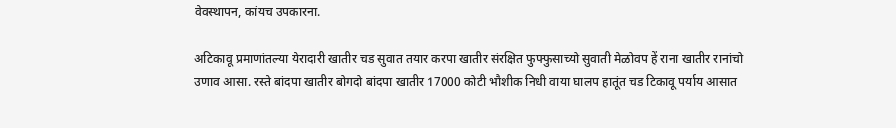वेवस्थापन, कांयच उपकारना.

अटिकावू प्रमाणांतल्या येरादारी खातीर चड सुवात तयार करपा खातीर संरक्षित फुफ्फुसाच्यो सुवाती मेळोवप हें राना खातीर रानांचो उणाव आसा. रस्ते बांदपा खातीर बोगदो बांदपा खातीर 17000 कोटी भौशीक निधी वाया घालप हातूंत चड टिकावू पर्याय आसात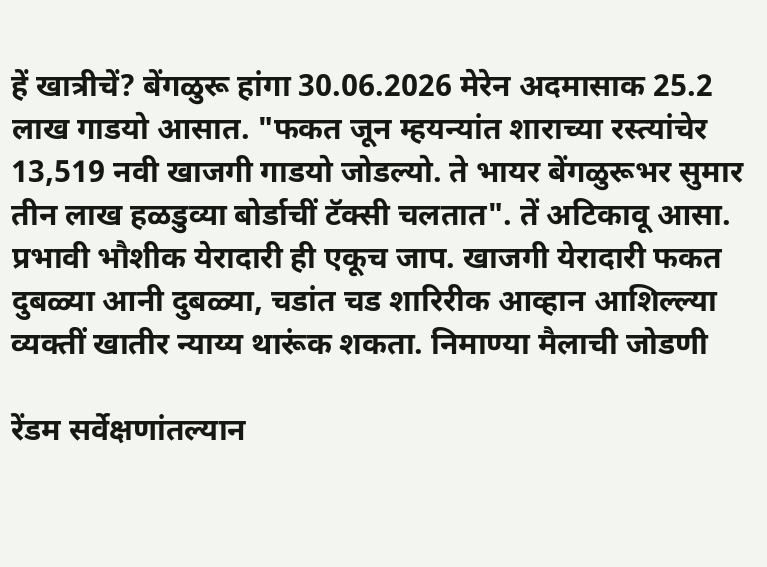हें खात्रीचें? बेंगळुरू हांगा 30.06.2026 मेरेन अदमासाक 25.2 लाख गाडयो आसात. "फकत जून म्हयन्यांत शाराच्या रस्त्यांचेर 13,519 नवी खाजगी गाडयो जोडल्यो. ते भायर बेंगळुरूभर सुमार तीन लाख हळडुव्या बोर्डाचीं टॅक्सी चलतात". तें अटिकावू आसा. प्रभावी भौशीक येरादारी ही एकूच जाप. खाजगी येरादारी फकत दुबळ्या आनी दुबळ्या, चडांत चड शारिरीक आव्हान आशिल्ल्या व्यक्तीं खातीर न्याय्य थारूंक शकता. निमाण्या मैलाची जोडणी

रेंडम सर्वेक्षणांतल्यान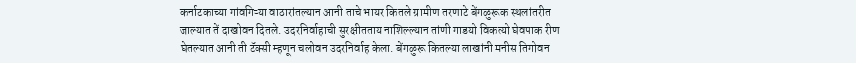कर्नाटकाच्या गांवगिऱ्या वाठारांतल्यान आनी ताचे भायर कितले ग्रामीण तरणाटे बेंगळुरूक स्थलांतरीत जाल्यात तें दाखोवन दितले. उदरनिर्वाहाची सुरक्षीतताय नाशिल्ल्यान तांणी गाडयो विकत्यो घेवपाक रीण घेतल्यात आनी ती टॅक्सी म्हणून चलोवन उदरनिर्वाह केला. बेंगळुरू कितल्या लाखांनी मनीस तिगोवन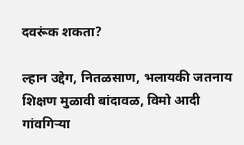दवरूंक शकता?

ल्हान उद्देग, नितळसाण, भलायकी जतनाय शिक्षण मुळावी बांदावळ, विमो आदी गांवगिऱ्या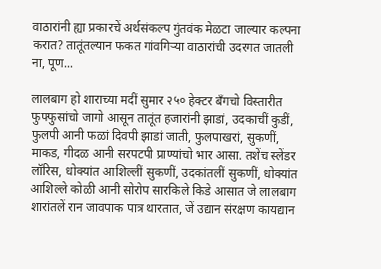वाठारांनी ह्या प्रकारचें अर्थसंकल्प गुंतवंक मेळटा जाल्यार कल्पना करात? तातूंतल्यान फकत गांवगिऱ्या वाठारांची उदरगत जातली ना, पूण...

लालबाग हो शाराच्या मदीं सुमार २५० हेक्टर बॅंगचो विस्तारीत फुफ्फुसांचो जागो आसून तातूंत हजारांनी झाडां, उदकाचीं कुडीं, फुलपी आनी फळां दिवपी झाडां जाती, फुलपाखरां, सुकणीं, माकड, गीदळ आनी सरपटपी प्राण्यांचो भार आसा. तशेंच स्लेंडर लॉरिस, धोक्यांत आशिल्लीं सुकणीं, उदकांतलीं सुकणीं, धोक्यांत आशिल्ले कोळी आनी सोरोप सारकिले किडे आसात जे लालबाग शारांतलें रान जावपाक पात्र थारतात, जें उद्यान संरक्षण कायद्यान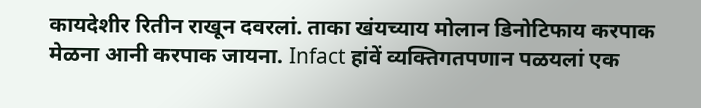कायदेशीर रितीन राखून दवरलां. ताका खंयच्याय मोलान डिनोटिफाय करपाक मेळना आनी करपाक जायना. Infact हांवें व्यक्तिगतपणान पळयलां एक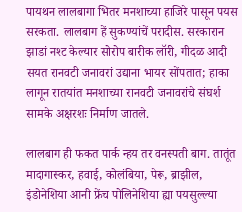पायथन लालबागा भितर मनशाच्या हाजिरे पासून पयस सरकता. लालबाग हें सुकण्यांचें परादीस. सरकारान झाडां नश्ट केल्यार सोरोप बारीक लॉरी, गीदळ आदी सयत रानवटी जनावरां उद्याना भायर सोंपतात; हाका लागून रातयांत मनशाच्या रानवटी जनावरांचे संघर्श सामके अक्षरशः निर्माण जातले.

लालबाग ही फकत पार्क न्हय तर वनस्पती बाग. तातूंत मादागास्कर, हवाई, कोलंबिया, पेरू, ब्राझील, इंडोनेशिया आनी फ्रेंच पोलिनेशिया ह्या पयसुल्ल्या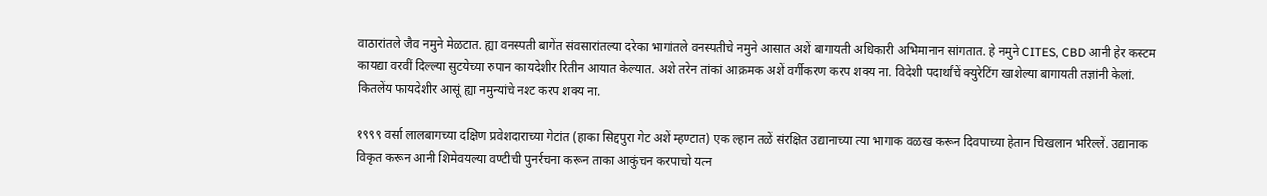वाठारांतले जैव नमुने मेळटात. ह्या वनस्पती बागेंत संवसारांतल्या दरेका भागांतले वनस्पतीचे नमुने आसात अशें बागायती अधिकारी अभिमानान सांगतात. हे नमुने CITES, CBD आनी हेर कस्टम कायद्या वरवीं दिल्ल्या सुटयेच्या रुपान कायदेशीर रितीन आयात केल्यात. अशे तरेन तांकां आक्रमक अशें वर्गीकरण करप शक्य ना. विदेशी पदार्थांचें क्युरेटिंग खाशेल्या बागायती तज्ञांनी केलां. कितलेंय फायदेशीर आसूं ह्या नमुन्यांचे नश्ट करप शक्य ना.

१९९९ वर्सा लालबागच्या दक्षिण प्रवेशदाराच्या गेटांत (हाका सिद्दपुरा गेट अशें म्हण्टात) एक ल्हान तळें संरक्षित उद्यानाच्या त्या भागाक वळख करून दिवपाच्या हेतान चिखलान भरिल्लें. उद्यानाक विकृत करून आनी शिमेवयल्या वण्टीची पुनर्रचना करून ताका आकुंचन करपाचो यत्न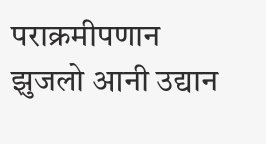पराक्रमीपणान झुजलो आनी उद्यान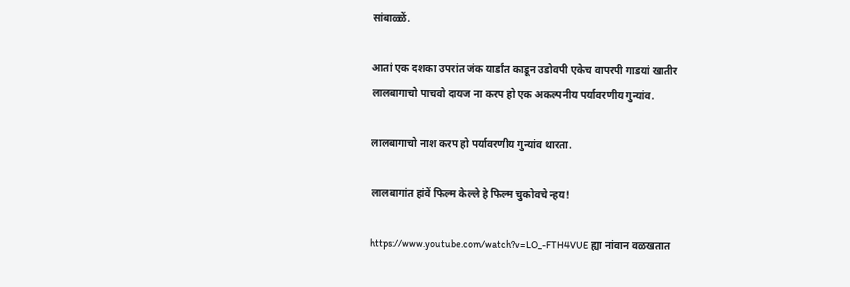सांबाळ्ळें.

आतां एक दशका उपरांत जंक यार्डांत काडून उडोवपी एकेच वापरपी गाडयां खातीर लालबागाचो पाचवो दायज ना करप हो एक अकल्पनीय पर्यावरणीय गुन्यांव.

लालबागाचो नाश करप हो पर्यावरणीय गुन्यांव थारता.

लालबागांत हांवें फिल्म केल्ले हे फिल्म चुकोवचे न्हय!

https://www.youtube.com/watch?v=LO_-FTH4VUE ह्या नांवान वळखतात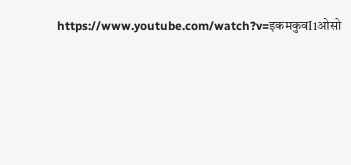https://www.youtube.com/watch?v=इकमकुवI1ओसो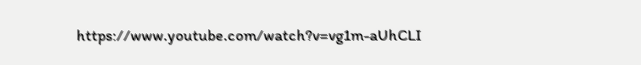https://www.youtube.com/watch?v=vg1m-aUhCLI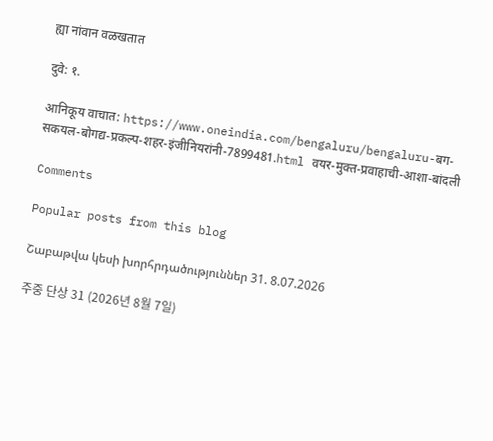ह्या नांवान वळखतात

दुवे: १.

आनिकूय वाचात: https://www.oneindia.com/bengaluru/bengaluru-बग-सकयल-बोगद्य-प्रकल्प-शहर-इंजीनियरांनी-7899481.html वयर-मुक्त-प्रवाहाची-आशा-बांदली

Comments

Popular posts from this blog

Շաբաթվա կեսի խորհրդածություններ 31. 8.07.2026

주중 단상 31 (2026년 8월 7일)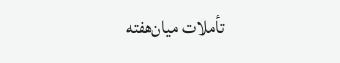تأملات میان‌هفته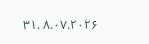۳۱. ۸.۰۷.۲۰۲۶